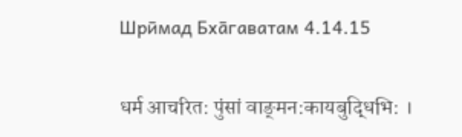Шрӣмад Бха̄гаватам 4.14.15

धर्म आचरित: पुंसां वाङ्‍मन:कायबुद्धिभि: ।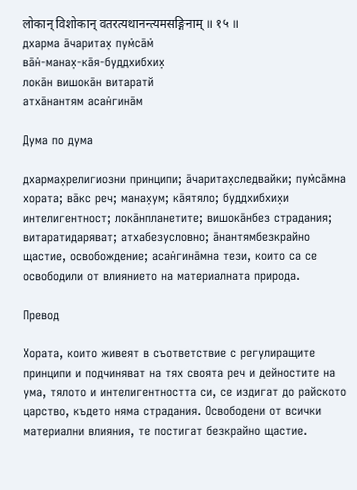लोकान् विशोकान् वतरत्यथानन्त्यमसङ्गिनाम् ॥ १५ ॥
дхарма а̄чаритах̣ пум̇са̄м̇
ва̄н̇-манах̣-ка̄я-буддхибхих̣
лока̄н вишока̄н витаратй
атха̄нантям асан̇гина̄м

Дума по дума

дхармах̣религиозни принципи; а̄чаритах̣следвайки; пум̇са̄мна хората; ва̄кс реч; манах̣ум; ка̄ятяло; буддхибхих̣и интелигентност; лока̄нпланетите; вишока̄нбез страдания; витаратидаряват; атхабезусловно; а̄нантямбезкрайно щастие, освобождение; асан̇гина̄мна тези, които са се освободили от влиянието на материалната природа.

Превод

Хората, които живеят в съответствие с регулиращите принципи и подчиняват на тях своята реч и дейностите на ума, тялото и интелигентността си, се издигат до райското царство, където няма страдания. Освободени от всички материални влияния, те постигат безкрайно щастие.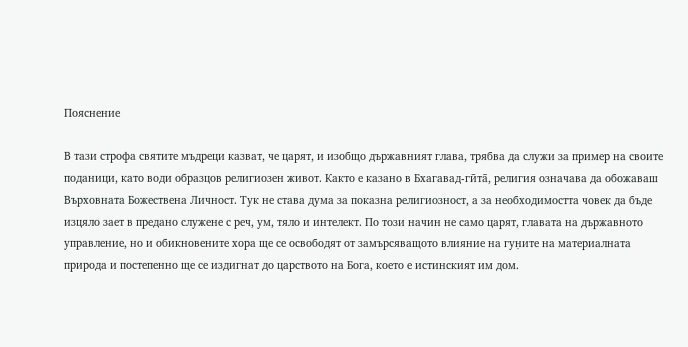Пояснение

В тази строфа святите мъдреци казват, че царят, и изобщо държавният глава, трябва да служи за пример на своите поданици, като води образцов религиозен живот. Както е казано в Бхагавад-гӣта̄, религия означава да обожаваш Върховната Божествена Личност. Тук не става дума за показна религиозност, а за необходимостта човек да бъде изцяло зает в предано служене с реч, ум, тяло и интелект. По този начин не само царят, главата на държавното управление, но и обикновените хора ще се освободят от замърсяващото влияние на гун̣ите на материалната природа и постепенно ще се издигнат до царството на Бога, което е истинският им дом.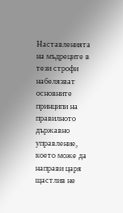Наставленията на мъдреците в тези строфи набелязват основните принципи на правилното държавно управление, което може да направи царя щастлив не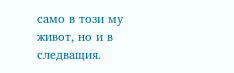само в този му живот, но и в следващия.